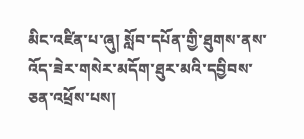མིང་འཛིན་པ་ཞུ། སློབ་དཔོན་གྱི་ཐུགས་ནས་འོད་ཟེར་གསེར་མདོག་ཐུར་མའི་དབྱིབས་ཅན་འཕྲོས་པས།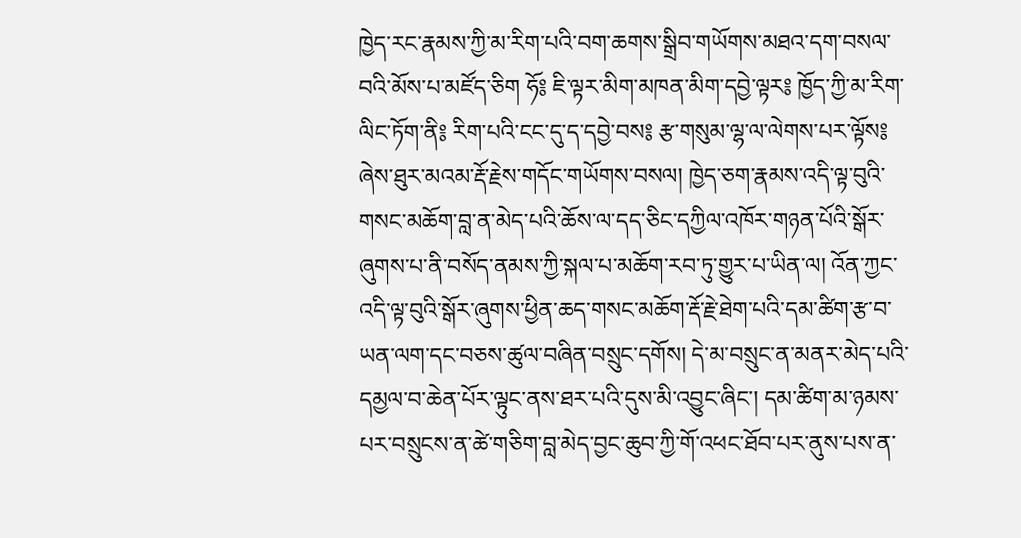ཁྱེད་རང་རྣམས་ཀྱི་མ་རིག་པའི་བག་ཆགས་སྒྲིབ་གཡོགས་མཐའ་དག་བསལ་བའི་མོས་པ་མཛོད་ཅིག ཧོ༔ ཇི་ལྟར་མིག་མཁན་མིག་དབྱེ་ལྟར༔ ཁྱོད་ཀྱི་མ་རིག་ལིང་ཏོག་ནི༔ རིག་པའི་ངང་དུ་ད་དབྱེ་བས༔ རྩ་གསུམ་ལྷ་ལ་ལེགས་པར་ལྟོས༔ ཞེས་ཐུར་མའམ་རྡོ་རྗེས་གདོང་གཡོགས་བསལ། ཁྱེད་ཅག་རྣམས་འདི་ལྟ་བུའི་གསང་མཆོག་བླ་ན་མེད་པའི་ཆོས་ལ་དད་ཅིང་དཀྱིལ་འཁོར་གཉན་པོའི་སྒོར་ཞུགས་པ་ནི་བསོད་ནམས་ཀྱི་སྐལ་པ་མཆོག་རབ་ཏུ་གྱུར་པ་ཡིན་ལ། འོན་ཀྱང་འདི་ལྟ་བུའི་སྒོར་ཞུགས་ཕྱིན་ཆད་གསང་མཆོག་རྡོ་རྗེ་ཐེག་པའི་དམ་ཚིག་རྩ་བ་ཡན་ལག་དང་བཅས་ཚུལ་བཞིན་བསྲུང་དགོས། དེ་མ་བསྲུང་ན་མནར་མེད་པའི་དམྱལ་བ་ཆེན་པོར་ལྟུང་ནས་ཐར་པའི་དུས་མི་འབྱུང་ཞིང་། དམ་ཚིག་མ་ཉམས་པར་བསྲུངས་ན་ཚེ་གཅིག་བླ་མེད་བྱང་ཆུབ་ཀྱི་གོ་འཕང་ཐོབ་པར་ནུས་པས་ན་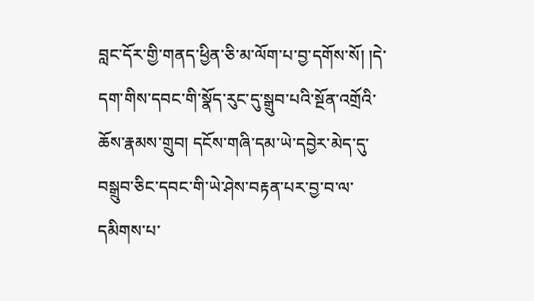བླང་དོར་གྱི་གནད་ཕྱིན་ཅི་མ་ལོག་པ་བྱ་དགོས་སོ། །དེ་དག་གིས་དབང་གི་སྣོད་རུང་དུ་སྒྲུབ་པའི་སྔོན་འགྲོའི་ཆོས་རྣམས་གྲུབ། དངོས་གཞི་དམ་ཡེ་དབྱེར་མེད་དུ་བསྒྲུབ་ཅིང་དབང་གི་ཡེ་ཤེས་བརྟན་པར་བྱ་བ་ལ་དམིགས་པ་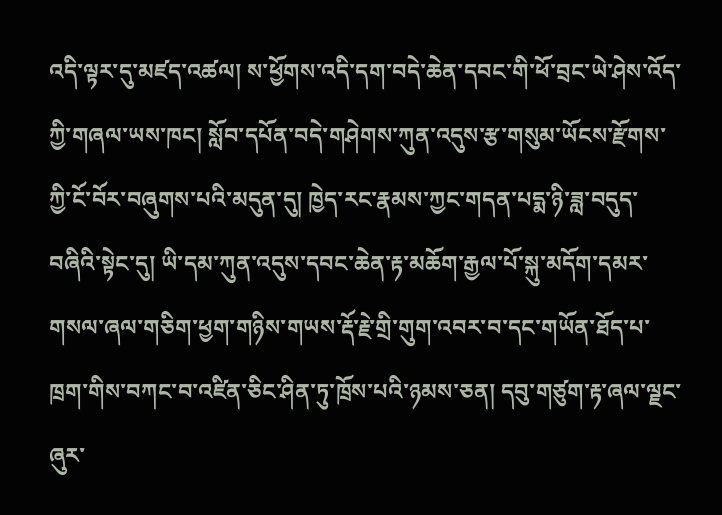འདི་ལྟར་དུ་མཛད་འཚལ། ས་ཕྱོགས་འདི་དག་བདེ་ཆེན་དབང་གི་ཕོ་བྲང་ཡེ་ཤེས་འོད་ཀྱི་གཞལ་ཡས་ཁང། སློབ་དཔོན་བདེ་གཤེགས་ཀུན་འདུས་རྩ་གསུམ་ཡོངས་རྫོགས་ཀྱི་ངོ་བོར་བཞུགས་པའི་མདུན་དུ། ཁྱེད་རང་རྣམས་ཀྱང་གདན་པདྨ་ཉི་ཟླ་བདུད་བཞིའི་སྟེང་དུ། ཡི་དམ་ཀུན་འདུས་དབང་ཆེན་རྟ་མཆོག་རྒྱལ་པོ་སྐུ་མདོག་དམར་གསལ་ཞལ་གཅིག་ཕྱག་གཉིས་གཡས་རྡོ་རྗེ་གྲི་གུག་འབར་བ་དང་གཡོན་ཐོད་པ་ཁྲག་གིས་བཀང་བ་འཛིན་ཅིང་ཤིན་ཏུ་ཁྲོས་པའི་ཉམས་ཅན། དབུ་གཙུག་རྟ་ཞལ་ལྗང་ཞུར་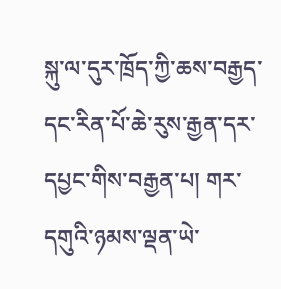སྐུ་ལ་དུར་ཁྲོད་ཀྱི་ཆས་བརྒྱད་དང་རིན་པོ་ཆེ་རུས་རྒྱན་དར་དཔྱང་གིས་བརྒྱན་པ། གར་དགུའི་ཉམས་ལྡན་ཡེ་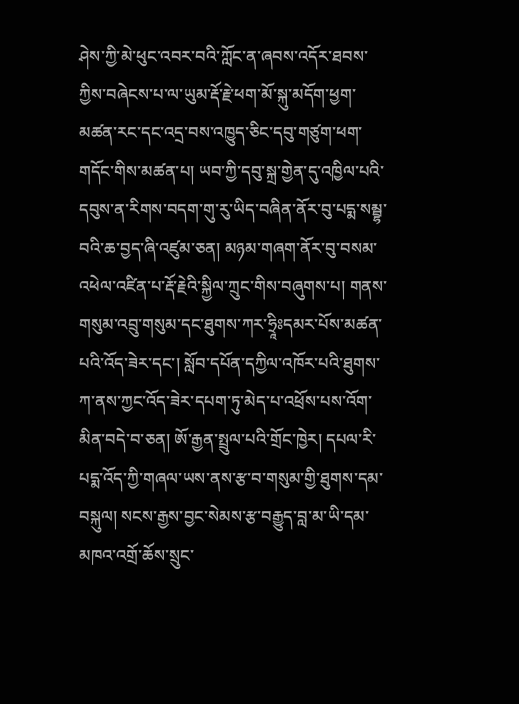ཤེས་ཀྱི་མེ་ཕུང་འབར་བའི་ཀློང་ན་ཞབས་འདོར་ཐབས་ཀྱིས་བཞེངས་པ་ལ་ཡུམ་རྡོ་རྗེ་ཕག་མོ་སྐུ་མདོག་ཕྱག་མཚན་རང་དང་འདྲ་བས་འཁྱུད་ཅིང་དབུ་གཙུག་ཕག་གདོང་གིས་མཚན་པ། ཡབ་ཀྱི་དབུ་སྐྲ་གྱེན་དུ་འཁྱིལ་པའི་དབུས་ན་རིགས་བདག་གུ་རུ་ཡིད་བཞིན་ནོར་བུ་པདྨ་སམྦྷ་བའི་ཆ་བྱད་ཞི་འཛུམ་ཅན། མཉམ་གཞག་ནོར་བུ་བསམ་འཕེལ་འཛིན་པ་རྡོ་རྗེའི་སྐྱིལ་ཀྲུང་གིས་བཞུགས་པ། གནས་གསུམ་འབྲུ་གསུམ་དང་ཐུགས་ཀར་ཧྲཱིཿདམར་པོས་མཚན་པའི་འོད་ཟེར་དང་། སློབ་དཔོན་དཀྱིལ་འཁོར་པའི་ཐུགས་ཀ་ནས་ཀྱང་འོད་ཟེར་དཔག་ཏུ་མེད་པ་འཕྲོས་པས་འོག་མིན་བདེ་བ་ཅན། ཨོ་རྒྱན་སྤྲུལ་པའི་གྲོང་ཁྱེར། དཔལ་རི་པདྨ་འོད་ཀྱི་གཞལ་ཡས་ནས་རྩ་བ་གསུམ་གྱི་ཐུགས་དམ་བསྐུལ། སངས་རྒྱས་བྱང་སེམས་རྩ་བརྒྱུད་བླ་མ་ཡི་དམ་མཁའ་འགྲོ་ཆོས་སྲུང་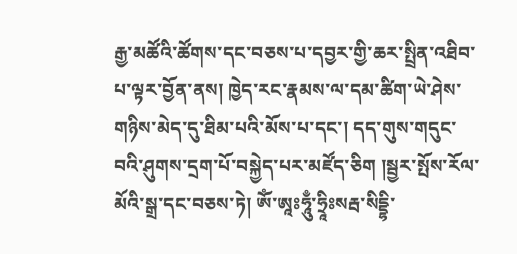རྒྱ་མཚོའི་ཚོགས་དང་བཅས་པ་དབྱར་གྱི་ཆར་སྤྲིན་འཐིབ་པ་ལྟར་བྱོན་ནས། ཁྱེད་རང་རྣམས་ལ་དམ་ཚིག་ཡེ་ཤེས་གཉིས་མེད་དུ་ཐིམ་པའི་མོས་པ་དང་། དད་གུས་གདུང་བའི་ཤུགས་དྲག་པོ་བསྐྱེད་པར་མཛོད་ཅིག །སྦྱར་སྤོས་རོལ་མོའི་སྒྲ་དང་བཅས་ཏེ། ཨོཾ་ཨཱཿཧཱུྃ་ཧྲཱིཿསརྦ་སིདྡྷི་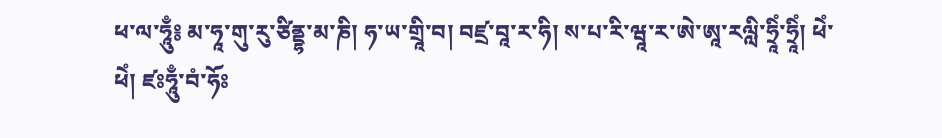ཕ་ལ་ཧཱུྃ༔ མ་ཧཱ་གུ་རུ་ཙིནྡྷ་མ་ཎི། ཧ་ཡ་གྲཱི་བ། བཛྲ་བཱ་ར་ཧི། ས་པ་རི་ཝཱ་ར་ཨེ་ཨཱ་རལླི་ཧྲཱིཾ་ཧྲཱིཾ། ཕེཾ་ཕེཾ། ཛཿཧཱུྃ་བཾ་ཧོཿ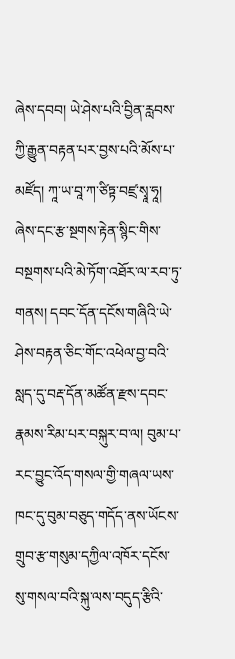ཞེས་དབབ། ཡེ་ཤེས་པའི་བྱིན་རླབས་ཀྱི་རྒྱུན་བརྟན་པར་བྱས་པའི་མོས་པ་མཛོད། ཀཱ་ཡ་བཱ་ཀ་ཙིཏྟ་བཛྲ་སྭཱ་ཧཱ། ཞེས་དང་རྩ་སྔགས་རྟེན་སྙིང་གིས་བསྔགས་པའི་མེ་ཏོག་འཐོར་ལ་རབ་ཏུ་གནས། དབང་དོན་དངོས་གཞིའི་ཡེ་ཤེས་བརྟན་ཅིང་གོང་འཕེལ་བྱ་བའི་སླད་དུ་བརྡ་དོན་མཚོན་རྫས་དབང་རྣམས་རིམ་པར་བསྐུར་བ་ལ། བུམ་པ་རང་བྱུང་འོད་གསལ་གྱི་གཞལ་ཡས་ཁང་དུ་བུམ་བཅུད་གདོད་ནས་ཡོངས་གྲུབ་རྩ་གསུམ་དཀྱིལ་འཁོར་དངོས་སུ་གསལ་བའི་སྐུ་ལས་བདུད་རྩིའི་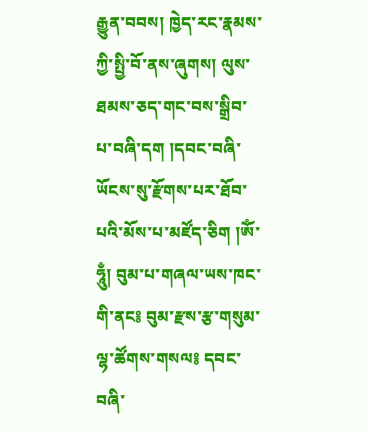རྒྱུན་བབས། ཁྱེད་རང་རྣམས་ཀྱི་སྤྱི་བོ་ནས་ཞུགས། ལུས་ཐམས་ཅད་གང་བས་སྒྲིབ་པ་བཞི་དག །དབང་བཞི་ཡོངས་སུ་རྫོགས་པར་ཐོབ་པའི་མོས་པ་མཛོད་ཅིག །ཨོཾ་ཧཱུྃ། བུམ་པ་གཞལ་ཡས་ཁང་གི་ནང༔ བུམ་རྫས་རྩ་གསུམ་ལྷ་ཚོགས་གསལ༔ དབང་བཞི་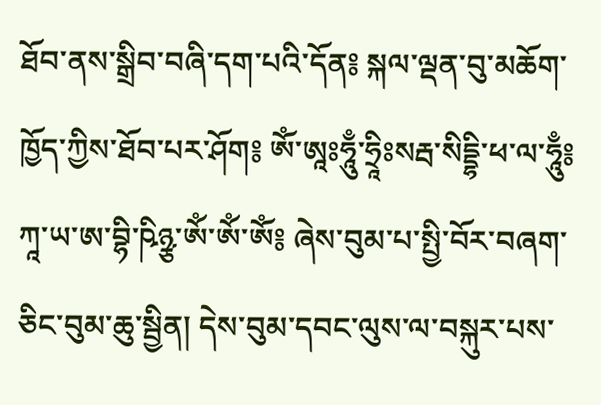ཐོབ་ནས་སྒྲིབ་བཞི་དག་པའི་དོན༔ སྐལ་ལྡན་བུ་མཆོག་ཁྱོད་ཀྱིས་ཐོབ་པར་ཤོག༔ ཨོཾ་ཨཱཿཧཱུྃ་ཧྲཱིཿསརྦ་སིདྡྷི་ཕ་ལ་ཧཱུྃ༔ ཀཱ་ཡ་ཨ་བྷི་ཥིཉྩ་ཨོཾ་ཨོཾ་ཨོཾ༔ ཞེས་བུམ་པ་སྤྱི་བོར་བཞག་ཅིང་བུམ་ཆུ་སྦྱིན། དེས་བུམ་དབང་ལུས་ལ་བསྐུར་པས་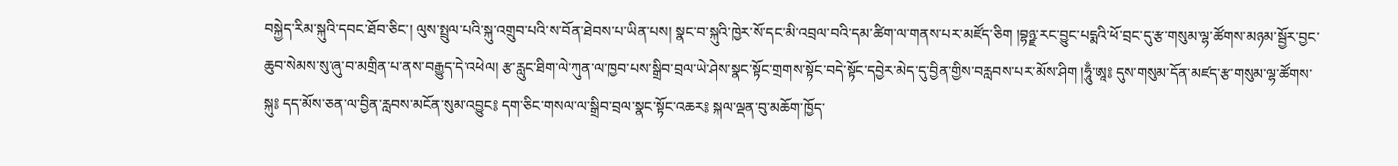བསྐྱེད་རིམ་སྐུའི་དབང་ཐོབ་ཅིང་། ལུས་སྤྲུལ་པའི་སྐུ་འགྲུབ་པའི་ས་བོན་ཐེབས་པ་ཡིན་པས། སྣང་བ་སྐུའི་ཁྱེར་སོ་དང་མི་འབྲལ་བའི་དམ་ཚིག་ལ་གནས་པར་མཛོད་ཅིག །བྷཉྫ་རང་བྱུང་པདྨའི་ཕོ་བྲང་དུ་རྩ་གསུམ་ལྷ་ཚོགས་མཉམ་སྦྱོར་བྱང་ཆུབ་སེམས་སུ་ཞུ་བ་མགྲིན་པ་ནས་བརྒྱུད་དེ་འཕེལ། རྩ་རླུང་ཐིག་ལེ་ཀུན་ལ་ཁྱབ་པས་སྒྲིབ་བྲལ་ཡེ་ཤེས་སྣང་སྟོང་གྲགས་སྟོང་བདེ་སྟོང་དབྱེར་མེད་དུ་བྱིན་གྱིས་བརླབས་པར་མོས་ཤིག །ཧཱུྃ་ཨཱ༔ དུས་གསུམ་དོན་མཛད་རྩ་གསུམ་ལྷ་ཚོགས་སྐུ༔ དད་མོས་ཅན་ལ་བྱིན་རླབས་མངོན་སུམ་འབྱུང༔ དག་ཅིང་གསལ་ལ་སྒྲིབ་བྲལ་སྣང་སྟོང་འཆར༔ སྐལ་ལྡན་བུ་མཆོག་ཁྱོད་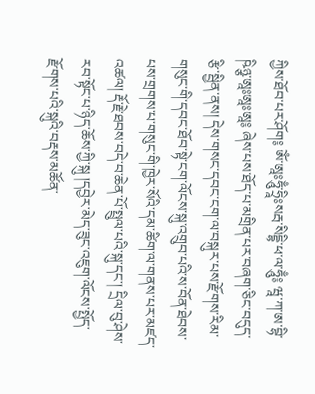ཀྱིས་ཐོབ་པར་ཤོག༔ ཨོཾ་ཨཱཿཧཱུྃ་ཧྲཱིཿསརྦ་སིདྡྷི་ཕ་ལ་ཧཱུྃ༔ ཝཱ་ཀ་ཨ་བྷི་ཥིཉྩ་ཨཱཿཨཱཿཨཱ༔ ཞེས་པས་ཐོད་པ་མགྲིན་པར་བཞག་ཅིང་བདུད་རྩི་སྦྱིན་ནས། དེས་གསང་དབང་ངག་ལ་བསྐུར་པས་རྫོགས་རིམ་གསུང་གི་དབང་ཐོབ་སྟེ་ངག་ལོངས་སྐུ་འགྲུབ་པའི་ས་བོན་ཐེབས་པས་གྲགས་པ་གསུང་གི་ཁྱེར་སོའི་དམ་ཚིག་ལ་གནས་པར་མཛད་འཚལ། རྡོ་རྗེ་ཐབས་བདེ་བ་ཆེན་པོ་སྤྲུལ་པའི་སྐུ་དང་། དྲིལ་བུ་ཤེས་རབ་སྟོང་པ་ཉིད་ཆོས་ཀྱི་སྐུ །དབྱེར་མེད་ཟུང་འཇུག་ལོངས་སྤྱོད་རྫོགས་པའི་སྐུའི་བརྡས་མཚོན་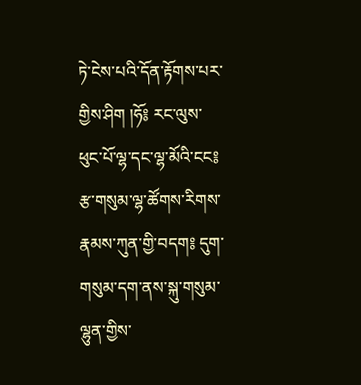ཏེ་ངེས་པའི་དོན་རྟོགས་པར་གྱིས་ཤིག །ཧོ༔ རང་ལུས་ཕུང་པོ་ལྷ་དང་ལྷ་མོའི་ངང༔ རྩ་གསུམ་ལྷ་ཚོགས་རིགས་རྣམས་ཀུན་གྱི་བདག༔ དུག་གསུམ་དག་ནས་སྐུ་གསུམ་ལྷུན་གྱིས་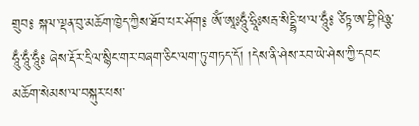གྲུབ༔ སྐལ་ལྡན་བུ་མཆོག་ཁྱེད་ཀྱིས་ཐོབ་པར་ཤོག༔ ཨོཾ་ཨཱཿཧཱུྃ་ཧྲཱིཿསརྦ་སིདྡྷི་ཕ་ལ་ཧཱུྃ༔ ཙིཏྟ་ཨ་བྷི་ཥིཉྩ་ཧཱུྃ་ཧཱུྃ་ཧཱུྃ༔ ཞེས་རྡོར་དྲིལ་སྙིང་གར་བཞག་ཅིང་ལག་ཏུ་གཏད་དོ། །དེས་ནི་ཤེས་རབ་ཡེ་ཤེས་ཀྱི་དབང་མཆོག་སེམས་ལ་བསྐུར་པས་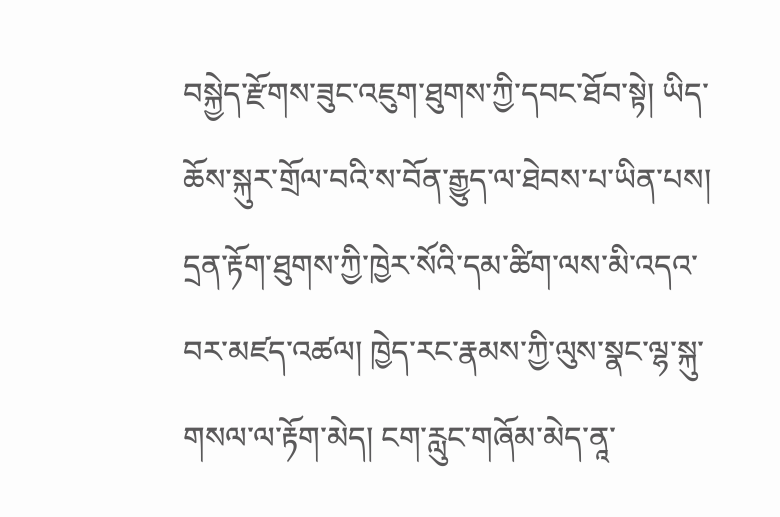བསྐྱེད་རྫོགས་ཟུང་འཇུག་ཐུགས་ཀྱི་དབང་ཐོབ་སྟེ། ཡིད་ཆོས་སྐུར་གྲོལ་བའི་ས་བོན་རྒྱུད་ལ་ཐེབས་པ་ཡིན་པས། དྲན་རྟོག་ཐུགས་ཀྱི་ཁྱེར་སོའི་དམ་ཚིག་ལས་མི་འདའ་བར་མཛད་འཚལ། ཁྱེད་རང་རྣམས་ཀྱི་ལུས་སྣང་ལྷ་སྐུ་གསལ་ལ་རྟོག་མེད། ངག་རླུང་གཞོམ་མེད་ནཱ་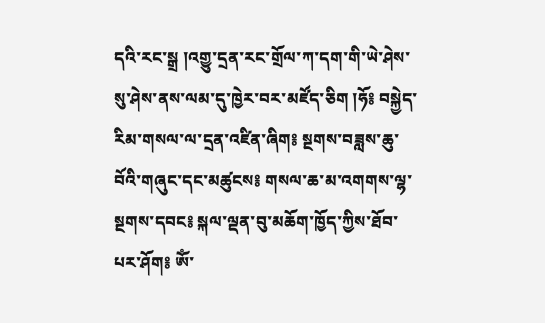དའི་རང་སྒྲ །འགྱུ་དྲན་རང་གྲོལ་ཀ་དག་གི་ཡེ་ཤེས་སུ་ཤེས་ནས་ལམ་དུ་ཁྱེར་བར་མཛོད་ཅིག །ཧོ༔ བསྐྱེད་རིམ་གསལ་ལ་དྲན་འཛིན་ཞིག༔ སྔགས་བཟླས་ཆུ་བོའི་གཞུང་དང་མཚུངས༔ གསལ་ཆ་མ་འགགས་ལྷ་སྔགས་དབང༔ སྐལ་ལྡན་བུ་མཆོག་ཁྱོད་ཀྱིས་ཐོབ་པར་ཤོག༔ ཨོཾ་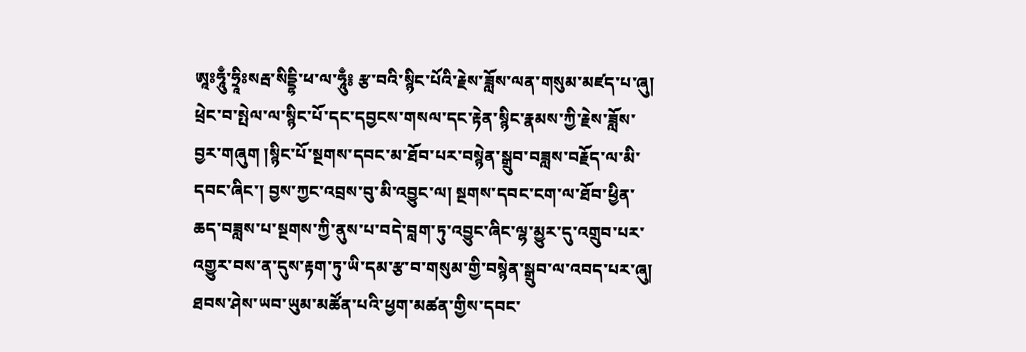ཨཱཿཧཱུྃ་ཧྲཱིཿསརྦ་སིདྡྷི་ཕ་ལ་ཧཱུྃ༔ རྩ་བའི་སྙིང་པོའི་རྗེས་ཟློས་ལན་གསུམ་མཛད་པ་ཞུ། ཕྲེང་བ་སྤེལ་ལ་སྙིང་པོ་དང་དབྱངས་གསལ་དང་རྟེན་སྙིང་རྣམས་ཀྱི་རྗེས་ཟློས་བྱར་གཞུག །སྙིང་པོ་སྔགས་དབང་མ་ཐོབ་པར་བསྙེན་སྒྲུབ་བཟླས་བརྗོད་ལ་མི་དབང་ཞིང་། བྱས་ཀྱང་འབྲས་བུ་མི་འབྱུང་ལ། སྔགས་དབང་ངག་ལ་ཐོབ་ཕྱིན་ཆད་བཟླས་པ་སྔགས་ཀྱི་ནུས་པ་བདེ་བླག་ཏུ་འབྱུང་ཞིང་ལྷ་མྱུར་དུ་འགྲུབ་པར་འགྱུར་བས་ན་དུས་རྟག་ཏུ་ཡི་དམ་རྩ་བ་གསུམ་གྱི་བསྙེན་སྒྲུབ་ལ་འབད་པར་ཞུ། ཐབས་ཤེས་ཡབ་ཡུམ་མཚོན་པའི་ཕྱག་མཚན་གྱིས་དབང་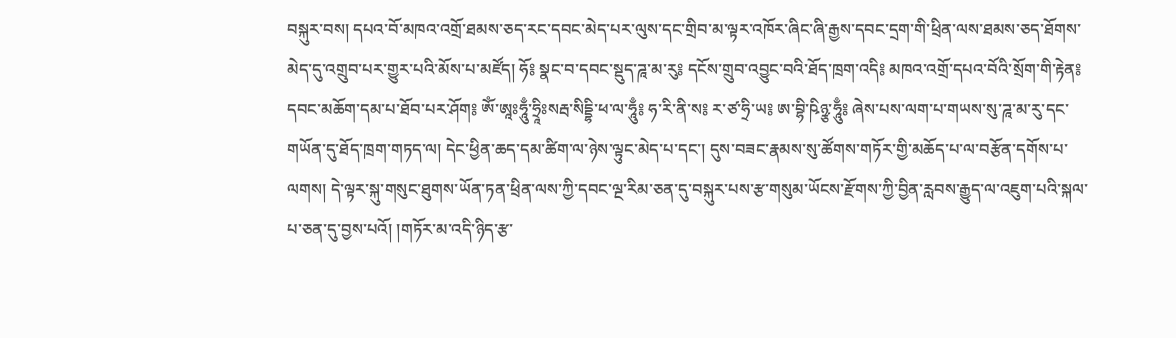བསྐུར་བས། དཔའ་བོ་མཁའ་འགྲོ་ཐམས་ཅད་རང་དབང་མེད་པར་ལུས་དང་གྲིབ་མ་ལྟར་འཁོར་ཞིང་ཞི་རྒྱས་དབང་དྲག་གི་ཕྲིན་ལས་ཐམས་ཅད་ཐོགས་མེད་དུ་འགྲུབ་པར་གྱུར་པའི་མོས་པ་མཛོད། ཧོ༔ སྣང་བ་དབང་སྡུད་ཌཱ་མ་རུ༔ དངོས་གྲུབ་འབྱུང་བའི་ཐོད་ཁྲག་འདི༔ མཁའ་འགྲོ་དཔའ་བོའི་སྲོག་གི་རྟེན༔ དབང་མཆོག་དམ་པ་ཐོབ་པར་ཤོག༔ ཨོཾ་ཨཱཿཧཱུྃ་ཧྲཱིཿསརྦ་སིདྡྷི་ཕ་ལ་ཧཱུྃ༔ ཧ་རི་ནི་ས༔ ར་ཙ་ཧྲི་ཡ༔ ཨ་བྷི་ཥིཉྩ་ཧཱུྃ༔ ཞེས་པས་ལག་པ་གཡས་སུ་ཌཱ་མ་རུ་དང་གཡོན་དུ་ཐོད་ཁྲག་གཏད་ལ། དེང་ཕྱིན་ཆད་དམ་ཚིག་ལ་ཉེས་ལྟུང་མེད་པ་དང་། དུས་བཟང་རྣམས་སུ་ཚོགས་གཏོར་གྱི་མཆོད་པ་ལ་བརྩོན་དགོས་པ་ལགས། དེ་ལྟར་སྐུ་གསུང་ཐུགས་ཡོན་ཏན་ཕྲིན་ལས་ཀྱི་དབང་ལྔ་རིམ་ཅན་དུ་བསྐུར་པས་རྩ་གསུམ་ཡོངས་རྫོགས་ཀྱི་བྱིན་རླབས་རྒྱུད་ལ་འཇུག་པའི་སྐལ་པ་ཅན་དུ་བྱས་པའོ། །གཏོར་མ་འདི་ཉིད་རྩ་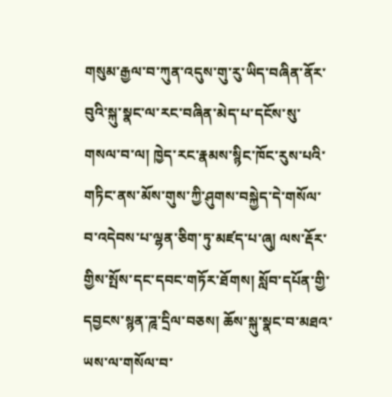གསུམ་རྒྱལ་བ་ཀུན་འདུས་གུ་རུ་ཡིད་བཞིན་ནོར་བུའི་སྐུ་སྣང་ལ་རང་བཞིན་མེད་པ་དངོས་སུ་གསལ་བ་ལ། ཁྱེད་རང་རྣམས་སྙིང་ཁོང་རུས་པའི་གཏིང་ནས་མོས་གུས་ཀྱི་ཤུགས་བསྐྱེད་དེ་གསོལ་བ་འདེབས་པ་ལྷན་ཅིག་ཏུ་མཛད་པ་ཞུ། ལས་རྡོར་གྱིས་སྤོས་དང་དབང་གཏོར་ཐོགས། སློབ་དཔོན་གྱི་དབྱངས་སྙན་ཌཱ་དྲིལ་བཅས། ཆོས་སྐུ་སྣང་བ་མཐའ་ཡས་ལ་གསོལ་བ་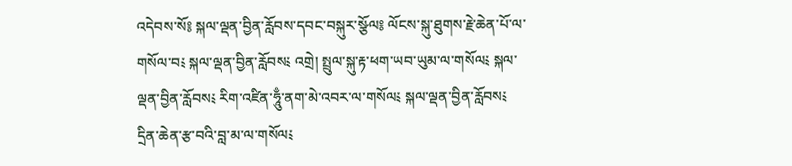འདེབས་སོ༔ སྐལ་ལྡན་བྱིན་རློབས་དབང་བསྐུར་སྩོལ༔ ལོངས་སྐུ་ཐུགས་རྗེ་ཆེན་པོ་ལ་གསོལ་བ༴ སྐལ་ལྡན་བྱིན་རློབས༴ འགྲེ། སྤྲུལ་སྐུ་རྟ་ཕག་ཡབ་ཡུམ་ལ་གསོལ༴ སྐལ་ལྡན་བྱིན་རློབས༴ རིག་འཛིན་ཧཱུྃ་ནག་མེ་འབར་ལ་གསོལ༴ སྐལ་ལྡན་བྱིན་རློབས༴ དྲིན་ཆེན་རྩ་བའི་བླ་མ་ལ་གསོལ༴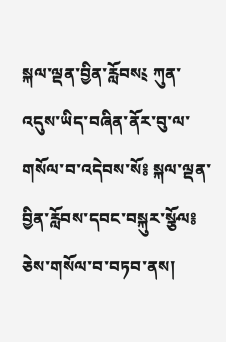སྐལ་ལྡན་བྱིན་རློབས༴ ཀུན་འདུས་ཡིད་བཞིན་ནོར་བུ་ལ་གསོལ་བ་འདེབས་སོ༔ སྐལ་ལྡན་བྱིན་རློབས་དབང་བསྐུར་སྩོལ༔ ཅེས་གསོལ་བ་བཏབ་ནས།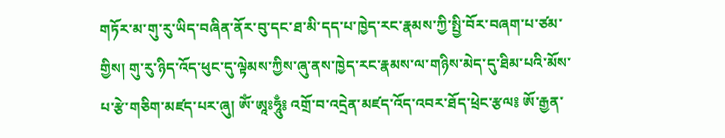གཏོར་མ་གུ་རུ་ཡིད་བཞིན་ནོར་བུ་དང་ཐ་མི་དད་པ་ཁྱེད་རང་རྣམས་ཀྱི་སྤྱི་བོར་བཞག་པ་ཙམ་གྱིས། གུ་རུ་ཉིད་འོད་ཕུང་དུ་ལྟེམས་ཀྱིས་ཞུ་ནས་ཁྱེད་རང་རྣམས་ལ་གཉིས་མེད་དུ་ཐིམ་པའི་མོས་པ་རྩེ་གཅིག་མཛད་པར་ཞུ། ཨོཾ་ཨཱཿཧཱུྃ༔ འགྲོ་བ་འདྲེན་མཛད་འོད་འབར་ཐོད་ཕྲེང་རྩལ༔ ཨོ་རྒྱན་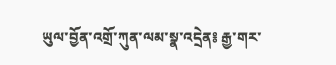ཡུལ་བྱོན་འགྲོ་ཀུན་ལམ་སྣ་འདྲེན༔ རྒྱ་གར་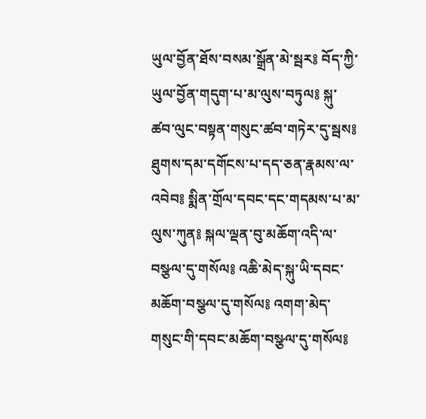ཡུལ་བྱོན་ཐོས་བསམ་སྒྲོན་མེ་སྦར༔ བོད་ཀྱི་ཡུལ་བྱོན་གདུག་པ་མ་ལུས་བཏུལ༔ སྐུ་ཚབ་ལུང་བསྟན་གསུང་ཚབ་གཏེར་དུ་སྦས༔ ཐུགས་དམ་དགོངས་པ་དད་ཅན་རྣམས་ལ་འབེབ༔ སྨིན་གྲོལ་དབང་དང་གདམས་པ་མ་ལུས་ཀུན༔ སྐལ་ལྡན་བུ་མཆོག་འདི་ལ་བསྩལ་དུ་གསོལ༔ འཆི་མེད་སྐུ་ཡི་དབང་མཆོག་བསྩལ་དུ་གསོལ༔ འགག་མེད་གསུང་གི་དབང་མཆོག་བསྩལ་དུ་གསོལ༔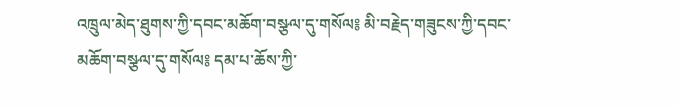འཁྲུལ་མེད་ཐུགས་ཀྱི་དབང་མཆོག་བསྩལ་དུ་གསོལ༔ མི་བརྗེད་གཟུངས་ཀྱི་དབང་མཆོག་བསྩལ་དུ་གསོལ༔ དམ་པ་ཆོས་ཀྱི་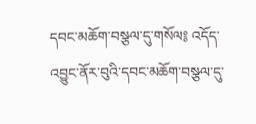དབང་མཆོག་བསྩལ་དུ་གསོལ༔ འདོད་འབྱུང་ནོར་བུའི་དབང་མཆོག་བསྩལ་དུ་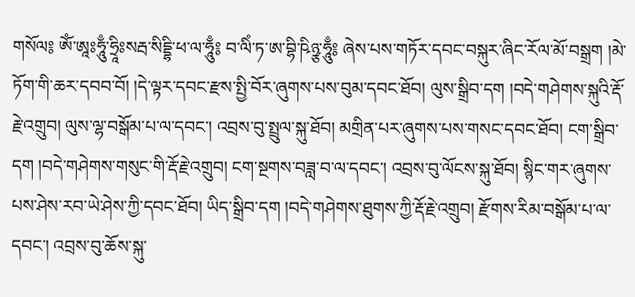གསོལ༔ ཨོཾ་ཨཱཿཧཱུྃ་ཧྲཱིཿསརྦ་སིདྡྷི་ཕ་ལ་ཧཱུྃ༔ བ་ལིཾ་ཏ་ཨ་བྷི་ཥིཉྩ་ཧཱུྃ༔ ཞེས་པས་གཏོར་དབང་བསྐུར་ཞིང་རོལ་མོ་བསྒྲག །མེ་ཏོག་གི་ཆར་དབབ་བོ། །དེ་ལྟར་དབང་རྫས་སྤྱི་བོར་ཞུགས་པས་བུམ་དབང་ཐོབ། ལུས་སྒྲིབ་དག །བདེ་གཤེགས་སྐུའི་རྡོ་རྗེ་འགྲུབ། ལུས་ལྷ་བསྒོམ་པ་ལ་དབང་། འབྲས་བུ་སྤྲུལ་སྐུ་ཐོབ། མགྲིན་པར་ཞུགས་པས་གསང་དབང་ཐོབ། ངག་སྒྲིབ་དག །བདེ་གཤེགས་གསུང་གི་རྡོ་རྗེ་འགྲུབ། ངག་སྔགས་བཟླ་བ་ལ་དབང་། འབྲས་བུ་ལོངས་སྐུ་ཐོབ། སྙིང་གར་ཞུགས་པས་ཤེས་རབ་ཡེ་ཤེས་ཀྱི་དབང་ཐོབ། ཡིད་སྒྲིབ་དག །བདེ་གཤེགས་ཐུགས་ཀྱི་རྡོ་རྗེ་འགྲུབ། རྫོགས་རིམ་བསྒོམ་པ་ལ་དབང་། འབྲས་བུ་ཆོས་སྐུ་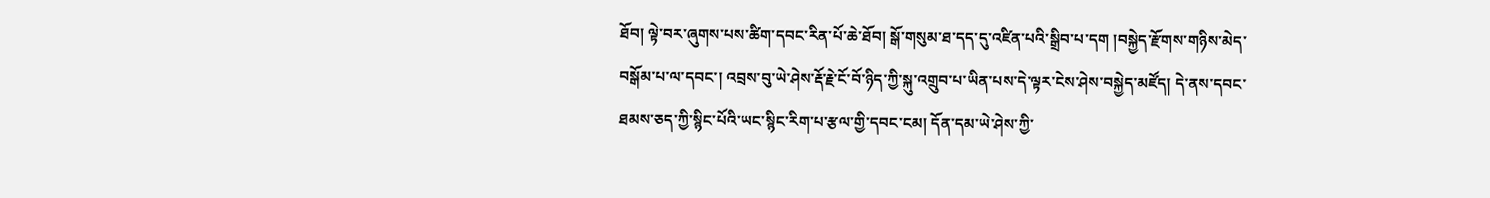ཐོབ། ལྟེ་བར་ཞུགས་པས་ཚིག་དབང་རིན་པོ་ཆེ་ཐོབ། སྒོ་གསུམ་ཐ་དད་དུ་འཛིན་པའི་སྒྲིབ་པ་དག །བསྐྱེད་རྫོགས་གཉིས་མེད་བསྒོམ་པ་ལ་དབང་། འབྲས་བུ་ཡེ་ཤེས་རྡོ་རྗེ་ངོ་བོ་ཉིད་ཀྱི་སྐུ་འགྲུབ་པ་ཡིན་པས་དེ་ལྟར་ངེས་ཤེས་བསྐྱེད་མཛོད། དེ་ནས་དབང་ཐམས་ཅད་ཀྱི་སྙིང་པོའི་ཡང་སྙིང་རིག་པ་རྩལ་གྱི་དབང་ངམ། དོན་དམ་ཡེ་ཤེས་ཀྱི་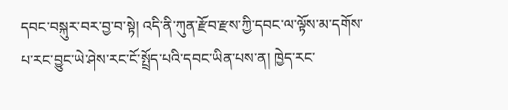དབང་བསྐུར་བར་བྱ་བ་སྟེ། འདི་ནི་ཀུན་རྫོབ་རྫས་ཀྱི་དབང་ལ་ལྟོས་མ་དགོས་པ་རང་བྱུང་ཡེ་ཤེས་རང་ངོ་སྤྲོད་པའི་དབང་ཡིན་པས་ན། ཁྱེད་རང་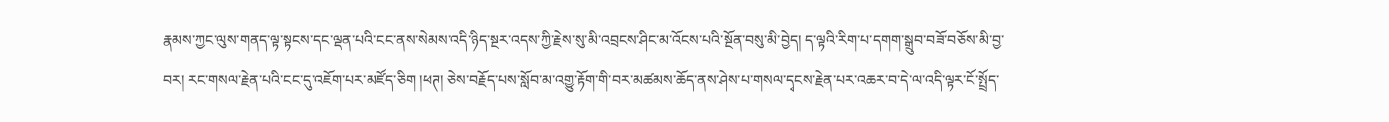རྣམས་ཀྱང་ལུས་གནད་ལྟ་སྟངས་དང་ལྡན་པའི་ངང་ནས་སེམས་འདི་ཉིད་སྔར་འདས་ཀྱི་རྗེས་སུ་མི་འབྲངས་ཤིང་མ་འོངས་པའི་སྔོན་བསུ་མི་བྱེད། ད་ལྟའི་རིག་པ་དགག་སྒྲུབ་བཟོ་བཅོས་མི་བྱ་བར། རང་གསལ་རྗེན་པའི་ངང་དུ་འཇོག་པར་མཛོད་ཅིག །ཕཊ། ཅེས་བརྗོད་པས་སློབ་མ་འགྱུ་རྟོག་གི་བར་མཚམས་ཆོད་ནས་ཤེས་པ་གསལ་དྭངས་རྗེན་པར་འཆར་བ་དེ་ལ་འདི་ལྟར་ངོ་སྤྲོད་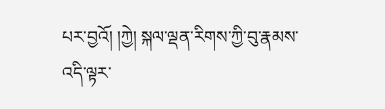པར་བྱའོ། །ཀྱེ། སྐལ་ལྡན་རིགས་ཀྱི་བུ་རྣམས་འདི་ལྟར་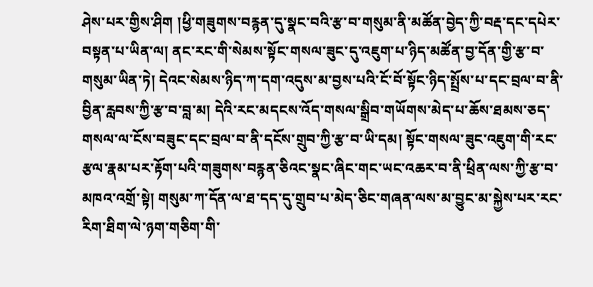ཤེས་པར་གྱིས་ཤིག །ཕྱི་གཟུགས་བརྙན་དུ་སྣང་བའི་རྩ་བ་གསུམ་ནི་མཚོན་བྱེད་ཀྱི་བརྡ་དང་དཔེར་བསྟན་པ་ཡིན་ལ། ནང་རང་གི་སེམས་སྟོང་གསལ་ཟུང་དུ་འཇུག་པ་ཉིད་མཚོན་བྱ་དོན་གྱི་རྩ་བ་གསུམ་ཡིན་ཏེ། དེའང་སེམས་ཉིད་ཀ་དག་འདུས་མ་བྱས་པའི་ངོ་བོ་སྟོང་ཉིད་སྤྲོས་པ་དང་བྲལ་བ་ནི་བྱིན་རླབས་ཀྱི་རྩ་བ་བླ་མ། དེའི་རང་མདངས་འོད་གསལ་སྒྲིབ་གཡོགས་མེད་པ་ཆོས་ཐམས་ཅད་གསལ་ལ་ངོས་བཟུང་དང་བྲལ་བ་ནི་དངོས་གྲུབ་ཀྱི་རྩ་བ་ཡི་དམ། སྟོང་གསལ་ཟུང་འཇུག་གི་རང་རྩལ་རྣམ་པར་རྟོག་པའི་གཟུགས་བརྙན་ཅིའང་སྣང་ཞིང་གང་ཡང་འཆར་བ་ནི་ཕྲིན་ལས་ཀྱི་རྩ་བ་མཁའ་འགྲོ་སྟེ། གསུམ་ཀ་དོན་ལ་ཐ་དད་དུ་གྲུབ་པ་མེད་ཅིང་གཞན་ལས་མ་བྱུང་མ་སྐྱེས་པར་རང་རིག་ཐིག་ལེ་ཉག་གཅིག་གི་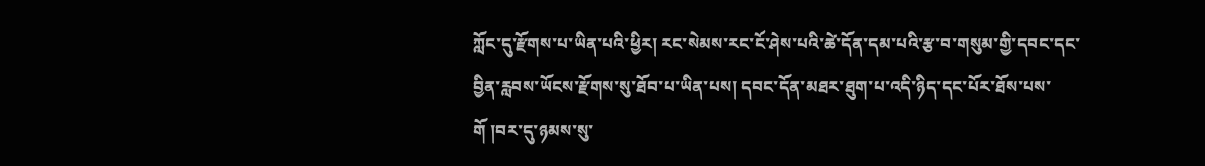ཀློང་དུ་རྫོགས་པ་ཡིན་པའི་ཕྱིར། རང་སེམས་རང་ངོ་ཤེས་པའི་ཚེ་དོན་དམ་པའི་རྩ་བ་གསུམ་གྱི་དབང་དང་བྱིན་རླབས་ཡོངས་རྫོགས་སུ་ཐོབ་པ་ཡིན་པས། དབང་དོན་མཐར་ཐུག་པ་འདི་ཉིད་དང་པོར་ཐོས་པས་གོ །བར་དུ་ཉམས་སུ་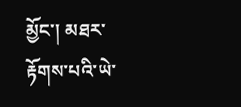མྱོང་། མཐར་རྟོགས་པའི་ཡེ་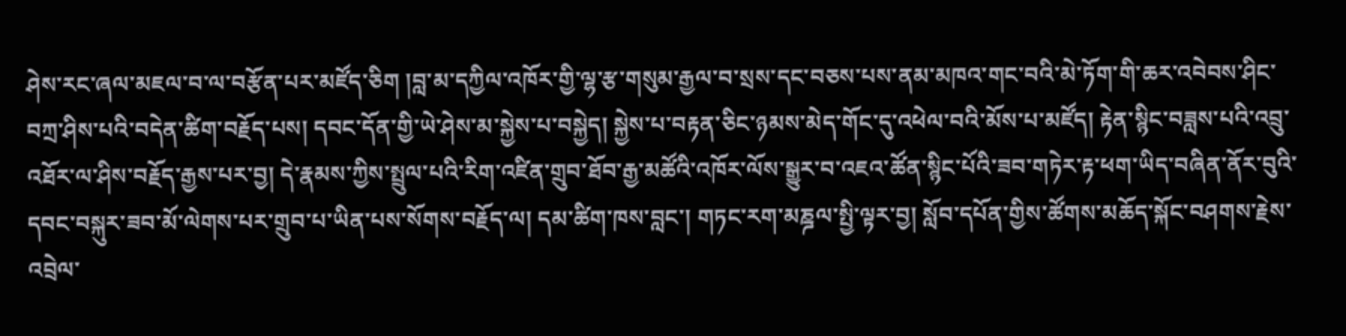ཤེས་རང་ཞལ་མཇལ་བ་ལ་བརྩོན་པར་མཛོད་ཅིག །བླ་མ་དཀྱིལ་འཁོར་གྱི་ལྷ་རྩ་གསུམ་རྒྱལ་བ་སྲས་དང་བཅས་པས་ནམ་མཁའ་གང་བའི་མེ་ཏོག་གི་ཆར་འབེབས་ཤིང་བཀྲ་ཤིས་པའི་བདེན་ཚིག་བརྗོད་པས། དབང་དོན་གྱི་ཡེ་ཤེས་མ་སྐྱེས་པ་བསྐྱེད། སྐྱེས་པ་བརྟན་ཅིང་ཉམས་མེད་གོང་དུ་འཕེལ་བའི་མོས་པ་མཛོད། རྟེན་སྙིང་བཟླས་པའི་འབྲུ་འཐོར་ལ་ཤིས་བརྗོད་རྒྱས་པར་བྱ། དེ་རྣམས་ཀྱིས་སྤྲུལ་པའི་རིག་འཛིན་གྲུབ་ཐོབ་རྒྱ་མཚོའི་འཁོར་ལོས་སྒྱུར་བ་འཇའ་ཚོན་སྙིང་པོའི་ཟབ་གཏེར་རྟ་ཕག་ཡིད་བཞིན་ནོར་བུའི་དབང་བསྐུར་ཟབ་མོ་ལེགས་པར་གྲུབ་པ་ཡིན་པས་སོགས་བརྗོད་ལ། དམ་ཚིག་ཁས་བླང་། གཏང་རག་མཎྜལ་སྤྱི་ལྟར་བྱ། སློབ་དཔོན་གྱིས་ཚོགས་མཆོད་སྐོང་བཤགས་རྗེས་འབྲེལ་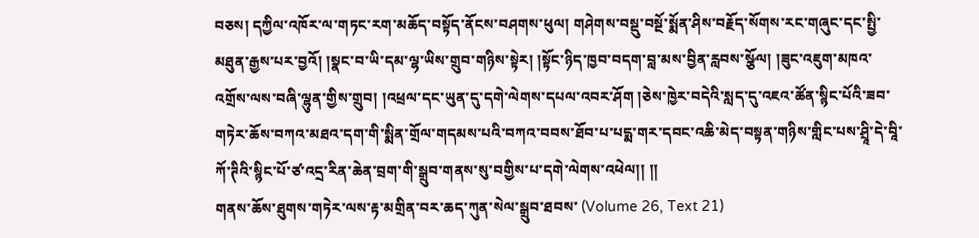བཅས། དཀྱིལ་འཁོར་ལ་གཏང་རག་མཆོད་བསྟོད་ནོངས་བཤགས་ཕུལ། གཤེགས་བསྡུ་བསྔོ་སྨོན་ཤིས་བརྗོད་སོགས་རང་གཞུང་དང་སྤྱི་མཐུན་རྒྱས་པར་བྱའོ། །སྣང་བ་ཡི་དམ་ལྷ་ཡིས་གྲུབ་གཉིས་སྟེར། །སྟོང་ཉིད་ཁྱབ་བདག་བླ་མས་བྱིན་རླབས་སྩོལ། །ཟུང་འཇུག་མཁའ་འགྲོས་ལས་བཞི་ལྷུན་གྱིས་གྲུབ། །འཕྲལ་དང་ཡུན་དུ་དགེ་ལེགས་དཔལ་འབར་ཤོག །ཅེས་ཁྱེར་བདེའི་སླད་དུ་འཇའ་ཚོན་སྙིང་པོའི་ཟབ་གཏེར་ཆོས་བཀའ་མཐའ་དག་གི་སྨིན་གྲོལ་གདམས་པའི་བཀའ་བབས་ཐོབ་པ་པདྨ་གར་དབང་འཆི་མེད་བསྟན་གཉིས་གླིང་པས་ཤྲཱི་དེ་བཱི་ཀོ་ཊིའི་སྙིང་པོ་ཙ་འདྲ་རིན་ཆེན་བྲག་གི་སྒྲུབ་གནས་སུ་བགྱིས་པ་དགེ་ལེགས་འཕེལ།། །།
གནས་ཆོས་ཐུགས་གཏེར་ལས་རྟ་མགྲིན་བར་ཆད་ཀུན་སེལ་སྒྲུབ་ཐབས་ (Volume 26, Text 21)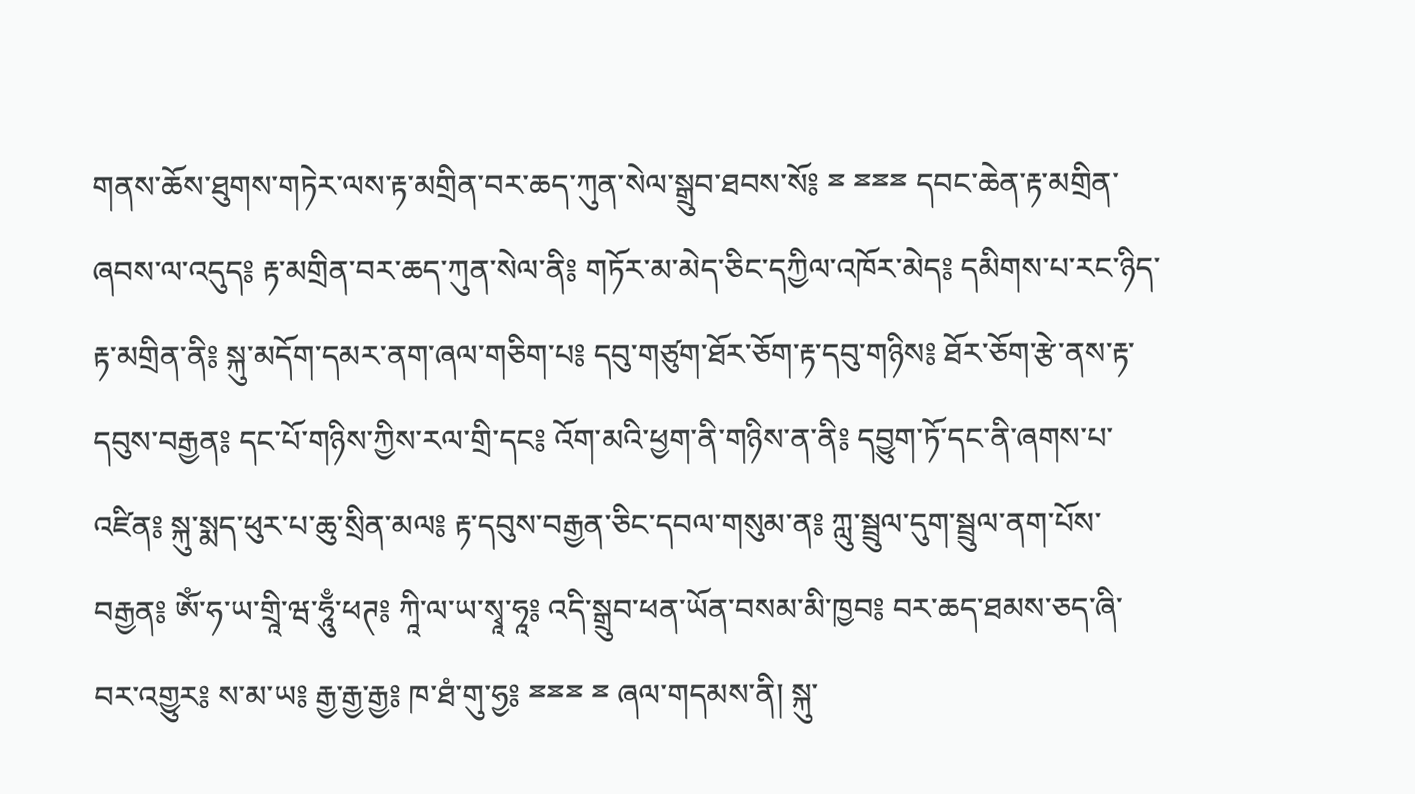གནས་ཆོས་ཐུགས་གཏེར་ལས་རྟ་མགྲིན་བར་ཆད་ཀུན་སེལ་སྒྲུབ་ཐབས་སོ༔ ྈ ྈྈྈ དབང་ཆེན་རྟ་མགྲིན་ཞབས་ལ་འདུད༔ རྟ་མགྲིན་བར་ཆད་ཀུན་སེལ་ནི༔ གཏོར་མ་མེད་ཅིང་དཀྱིལ་འཁོར་མེད༔ དམིགས་པ་རང་ཉིད་རྟ་མགྲིན་ནི༔ སྐུ་མདོག་དམར་ནག་ཞལ་གཅིག་པ༔ དབུ་གཙུག་ཐོར་ཅོག་རྟ་དབུ་གཉིས༔ ཐོར་ཅོག་རྩེ་ནས་རྟ་དབུས་བརྒྱན༔ དང་པོ་གཉིས་ཀྱིས་རལ་གྲི་དང༔ འོག་མའི་ཕྱག་ནི་གཉིས་ན་ནི༔ དབྱུག་ཏོ་དང་ནི་ཞགས་པ་འཛིན༔ སྐུ་སྨད་ཕུར་པ་ཆུ་སྲིན་མལ༔ རྟ་དབུས་བརྒྱན་ཅིང་དབལ་གསུམ་ན༔ ཀླུ་སྦྲུལ་དུག་སྦྲུལ་ནག་པོས་བརྒྱན༔ ཨོཾ་ཧ་ཡ་གྲཱི་ཝ་ཧཱུྃ་ཕཊ༔ ཀཱི་ལ་ཡ་སྭཱ་ཧཱ༔ འདི་སྒྲུབ་ཕན་ཡོན་བསམ་མི་ཁྱབ༔ བར་ཆད་ཐམས་ཅད་ཞི་བར་འགྱུར༔ ས་མ་ཡ༔ རྒྱ་རྒྱ་རྒྱ༔ ཁ་ཐཾ་གུ་ཧྱ༔ ྈྈྈ ྈ ཞལ་གདམས་ནི། སྐུ་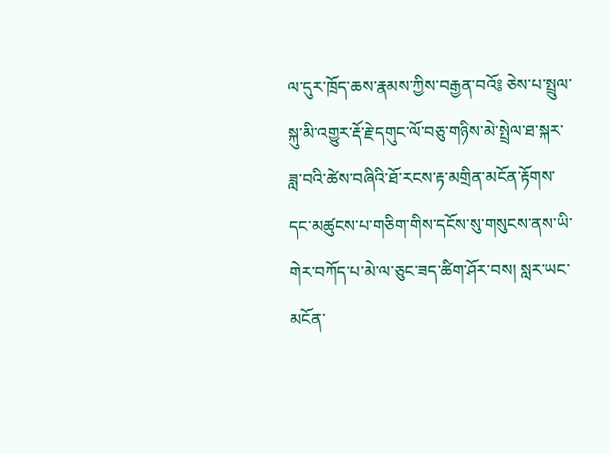ལ་དུར་ཁྲོད་ཆས་རྣམས་ཀྱིས་བརྒྱན་བའོ༔ ཅེས་པ་སྤྲུལ་སྐུ་མི་འགྱུར་རྡོ་རྗེ་དགུང་ལོ་བཅུ་གཉིས་མེ་སྤྲེལ་ཐ་སྐར་ཟླ་བའི་ཚེས་བཞིའི་ཐོ་རངས་རྟ་མགྲིན་མངོན་རྟོགས་དང་མཚུངས་པ་གཅིག་གིས་དངོས་སུ་གསུངས་ནས་ཡི་གེར་བཀོད་པ་མེ་ལ་ཅུང་ཟད་ཚིག་ཤོར་བས། སླར་ཡང་མངོན་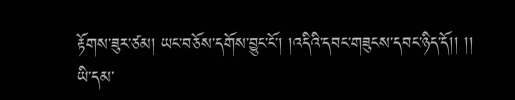རྟོགས་ཟུར་ཙམ། ཡང་བཅོས་དགོས་བྱུང་ངོ་། །འདིའི་དབང་གཟུངས་དབང་ཉིད་དོ།། །།
ཡི་དམ་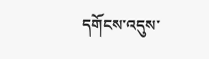དགོངས་འདུས་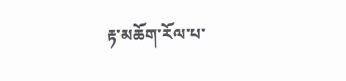རྟ་མཆོག་རོལ་པ་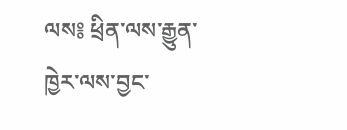ལས༔ ཕྲིན་ལས་རྒྱུན་ཁྱེར་ལས་བྱང་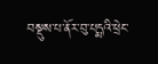བསྡུས་པ་ནོར་བུ་པདྨའི་ཕྲེང་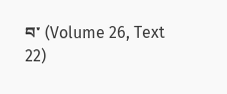བ་ (Volume 26, Text 22)